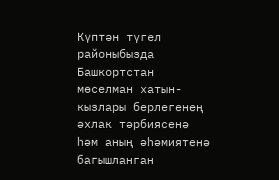Күптән түгел районыбызда Башкортстан мөселман хатын-кызлары берлегенең әхлак тәрбиясенә һәм аның әһәмиятенә багышланган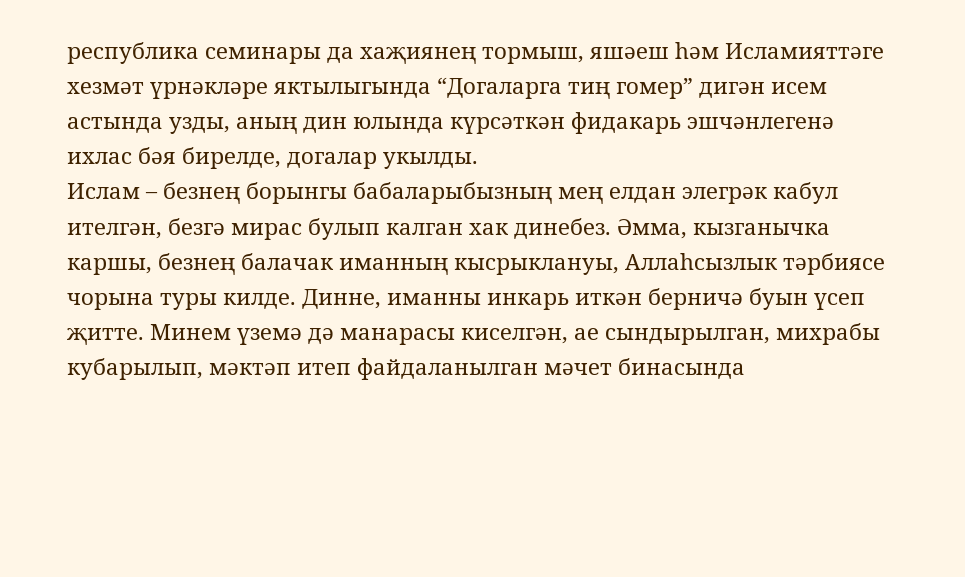республика семинары да хаҗиянең тормыш, яшәеш һәм Исламияттәге хезмәт үрнәкләре яктылыгында “Догаларга тиң гомер” дигән исем астында узды, аның дин юлында күрсәткән фидакарь эшчәнлегенә ихлас бәя бирелде, догалар укылды.
Ислам – безнең борынгы бабаларыбызның мең елдан элегрәк кабул ителгән, безгә мирас булып калган хак динебез. Әмма, кызганычка каршы, безнең балачак иманның кысрыклануы, Аллаһсызлык тәрбиясе чорына туры килде. Динне, иманны инкарь иткән берничә буын үсеп җитте. Минем үземә дә манарасы киселгән, ае сындырылган, михрабы кубарылып, мәктәп итеп файдаланылган мәчет бинасында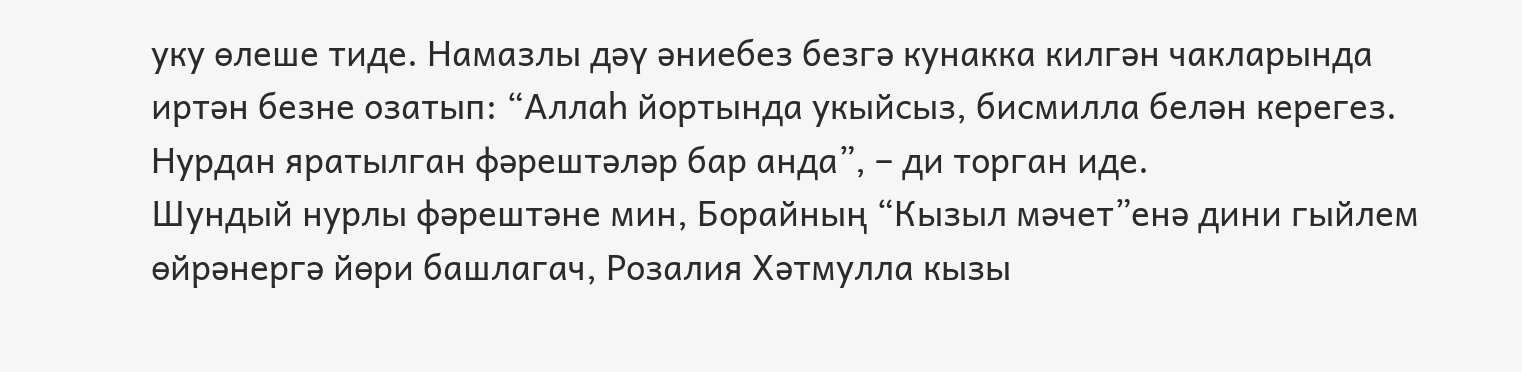уку өлеше тиде. Намазлы дәү әниебез безгә кунакка килгән чакларында иртән безне озатып: “Аллаһ йортында укыйсыз, бисмилла белән керегез. Нурдан яратылган фәрештәләр бар анда”, – ди торган иде.
Шундый нурлы фәрештәне мин, Борайның “Кызыл мәчет”енә дини гыйлем өйрәнергә йөри башлагач, Розалия Хәтмулла кызы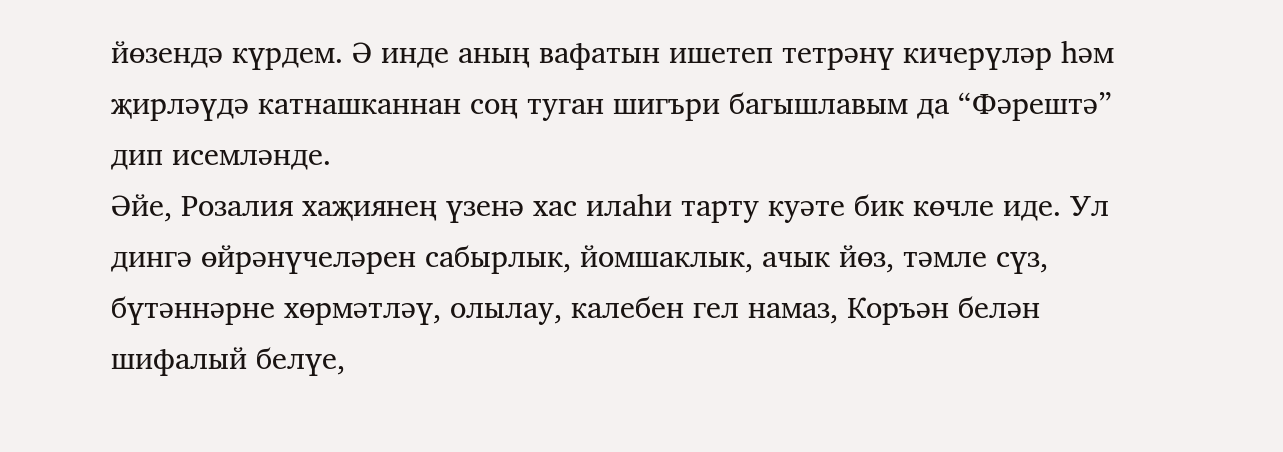йөзендә күрдем. Ә инде аның вафатын ишетеп тетрәнү кичерүләр һәм җирләүдә катнашканнан соң туган шигъри багышлавым да “Фәрештә” дип исемләнде.
Әйе, Розалия хаҗиянең үзенә хас илаһи тарту куәте бик көчле иде. Ул дингә өйрәнүчеләрен сабырлык, йомшаклык, ачык йөз, тәмле сүз, бүтәннәрне хөрмәтләү, олылау, калебен гел намаз, Коръән белән шифалый белүе,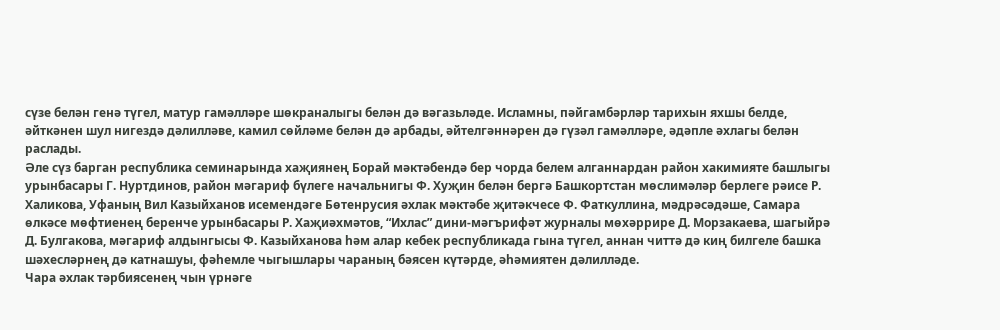сүзе белән генә түгел, матур гамәлләре шөкраналыгы белән дә вәгазьләде. Исламны, пәйгамбәрләр тарихын яхшы белде, әйткәнен шул нигездә дәлилләве, камил сөйләме белән дә арбады, әйтелгәннәрен дә гүзәл гамәлләре, әдәпле әхлагы белән раслады.
Әле сүз барган республика семинарында хаҗиянең Борай мәктәбендә бер чорда белем алганнардан район хакимияте башлыгы урынбасары Г. Нуртдинов, район мәгариф бүлеге начальнигы Ф. Хуҗин белән бергә Башкортстан мөслимәләр берлеге рәисе Р. Халикова, Уфаның Вил Казыйханов исемендәге Бөтенрусия әхлак мәктәбе җитәкчесе Ф. Фаткуллина, мәдрәсәдәше, Самара өлкәсе мөфтиенең беренче урынбасары Р. Хаҗиәхмәтов, “Ихлас” дини-мәгърифәт журналы мөхәррире Д. Морзакаева, шагыйрә Д. Булгакова, мәгариф алдынгысы Ф. Казыйханова һәм алар кебек республикада гына түгел, аннан читтә дә киң билгеле башка шәхесләрнең дә катнашуы, фәһемле чыгышлары чараның бәясен күтәрде, әһәмиятен дәлилләде.
Чара әхлак тәрбиясенең чын үрнәге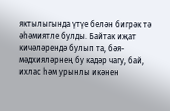яктылыгында үтүе белән бигрәк тә әһәмиятле булды. Байтак иҗат кичәләрендә булып та, бәя-мәдхияләрнең бу кадәр чагу, бай, ихлас һәм урынлы икәнен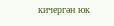кичергән юк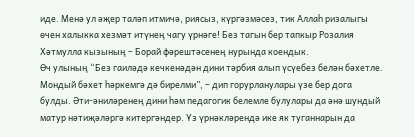иде. Менә ул әҗер таләп итмичә, риясыз, күргәзмәсез, тик Аллаһ ризалыгы өчен халыкка хезмәт итүнең чагу үрнәге! Без тагын бер тапкыр Розалия Хәтмулла кызының – Борай фәрештәсенең нурында коендык.
Өч улының “Без гаиләдә кечкенәдән дини тәрбия алып үсүебез белән бәхетле. Мондый бәхет һәркемгә дә бирелми”, – дип горурланулары үзе бер дога булды. Әти-әниләренең дини һәм педагогик белемле булулары да әнә шундый матур нәтиҗәләргә китергәндер. Үз үрнәкләрендә ике як туганнарын да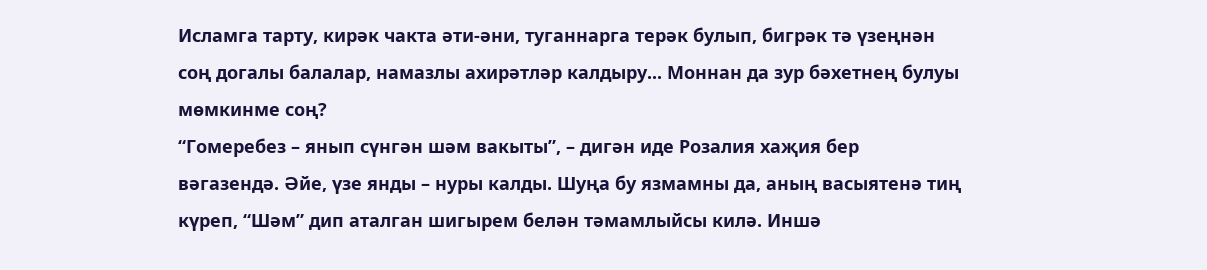Исламга тарту, кирәк чакта әти-әни, туганнарга терәк булып, бигрәк тә үзеңнән соң догалы балалар, намазлы ахирәтләр калдыру... Моннан да зур бәхетнең булуы мөмкинме соң?
“Гомеребез – янып сүнгән шәм вакыты”, – дигән иде Розалия хаҗия бер вәгазендә. Әйе, үзе янды – нуры калды. Шуңа бу язмамны да, аның васыятенә тиң күреп, “Шәм” дип аталган шигырем белән тәмамлыйсы килә. Иншә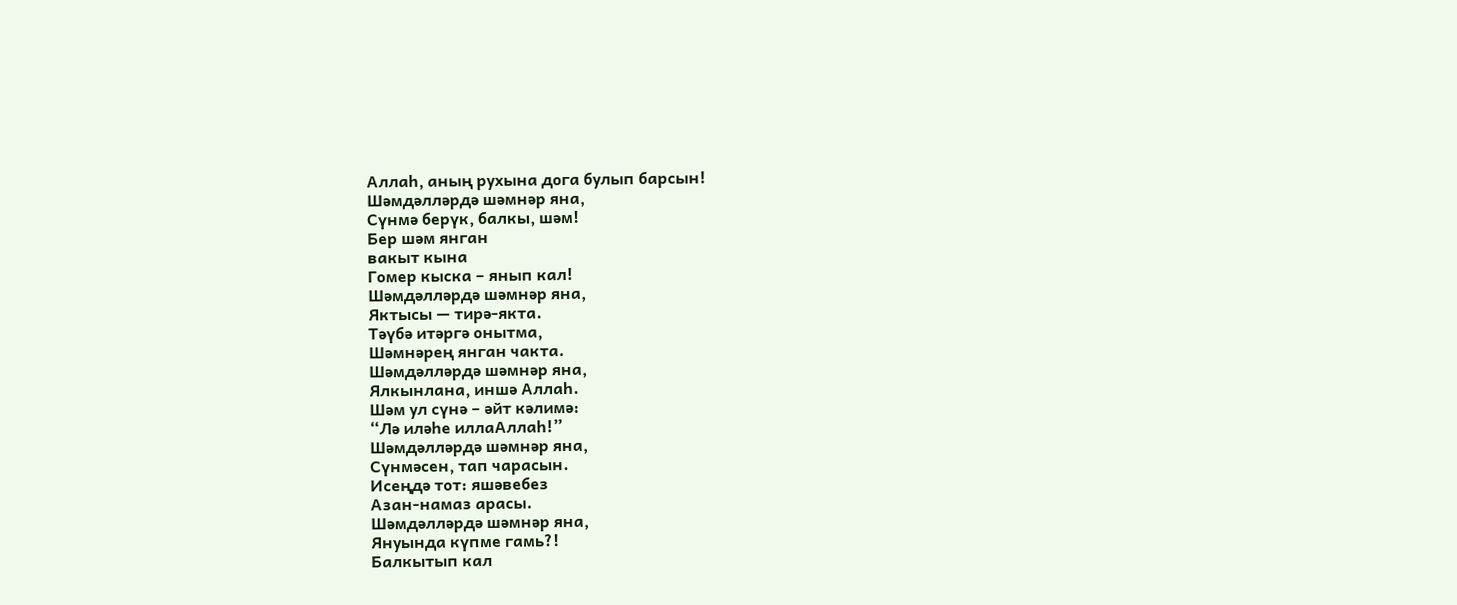Аллаһ, аның рухына дога булып барсын!
Шәмдәлләрдә шәмнәр яна,
Сүнмә берүк, балкы, шәм!
Бер шәм янган
вакыт кына
Гомер кыска – янып кал!
Шәмдәлләрдә шәмнәр яна,
Яктысы — тирә-якта.
Тәүбә итәргә онытма,
Шәмнәрең янган чакта.
Шәмдәлләрдә шәмнәр яна,
Ялкынлана, иншә Аллаһ.
Шәм ул сүнә – әйт кәлимә:
“Лә иләһе иллаАллаһ!”
Шәмдәлләрдә шәмнәр яна,
Сүнмәсен, тап чарасын.
Исеңдә тот: яшәвебез
Азан-намаз арасы.
Шәмдәлләрдә шәмнәр яна,
Януында күпме гамь?!
Балкытып кал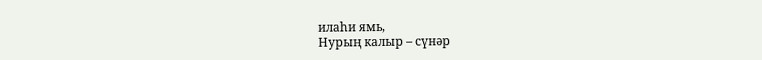илаһи ямь,
Нурың калыр – сүнәр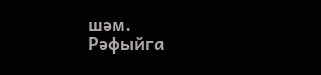шәм.
Рәфыйга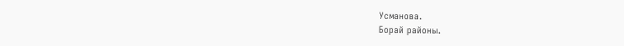Усманова.
Борай районы.